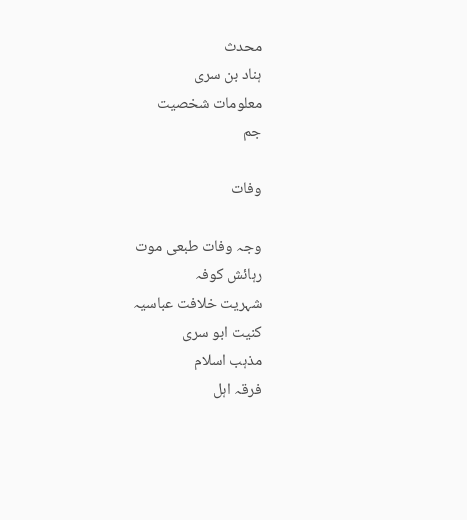محدث
ہناد بن سری
معلومات شخصیت
جم

وفات

وجہ وفات طبعی موت
رہائش کوفہ
شہریت خلافت عباسیہ
کنیت ابو سری
مذہب اسلام
فرقہ اہل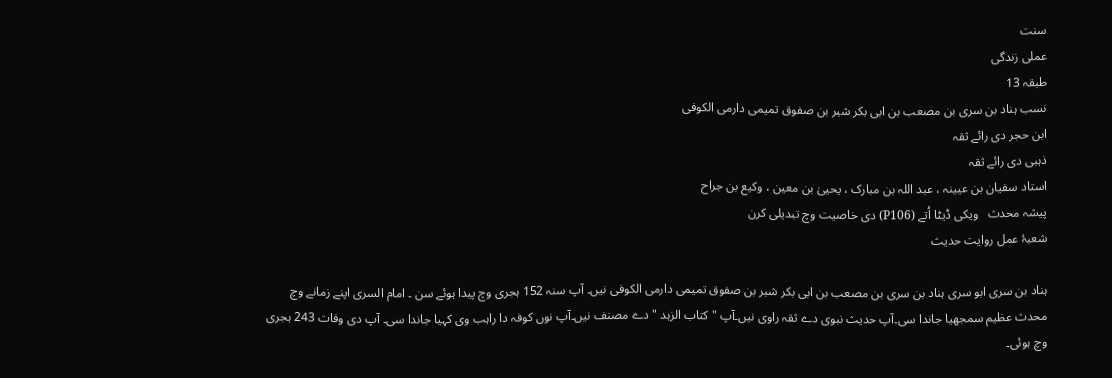سنت
عملی زندگی
طبقہ 13
نسب ہناد بن سری بن مصعب بن ابی بکر شبر بن صفوق تمیمی دارمی الکوفی
ابن حجر دی رائے ثقہ
ذہبی دی رائے ثقہ
استاد سفیان بن عیینہ ، عبد اللہ بن مبارک ، یحییٰ بن معین ، وکیع بن جراح
پیشہ محدث   ویکی ڈیٹا اُتے (P106) دی خاصیت وچ تبدیلی کرن
شعبۂ عمل روایت حدیث

ہناد بن سری ابو سری ہناد بن سری بن مصعب بن ابی بکر شبر بن صفوق تمیمی دارمی الکوفی نيں۔ آپ سنہ 152 ہجری وچ پیدا ہوئے سن ۔ امام السری اپنے زمانے وچ محدث عظیم سمجھیا جاندا سی۔آپ حدیث نبوی دے ثقہ راوی نيں۔آپ " کتاب الزہد " دے مصنف نيں۔آپ نوں کوفہ دا راہب وی کہیا جاندا سی۔ آپ دی وفات 243 ہجری وچ ہوئی۔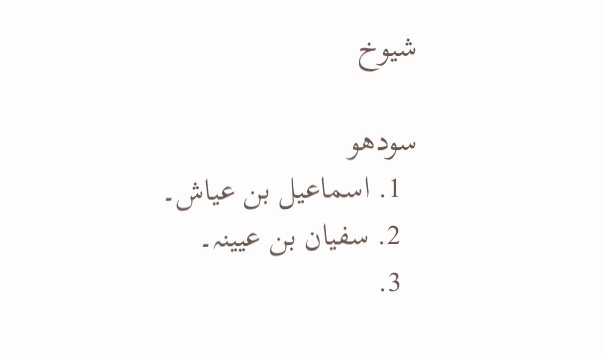شیوخ

سودھو
  1. اسماعیل بن عیاش۔
  2. سفیان بن عیینہ۔
  3.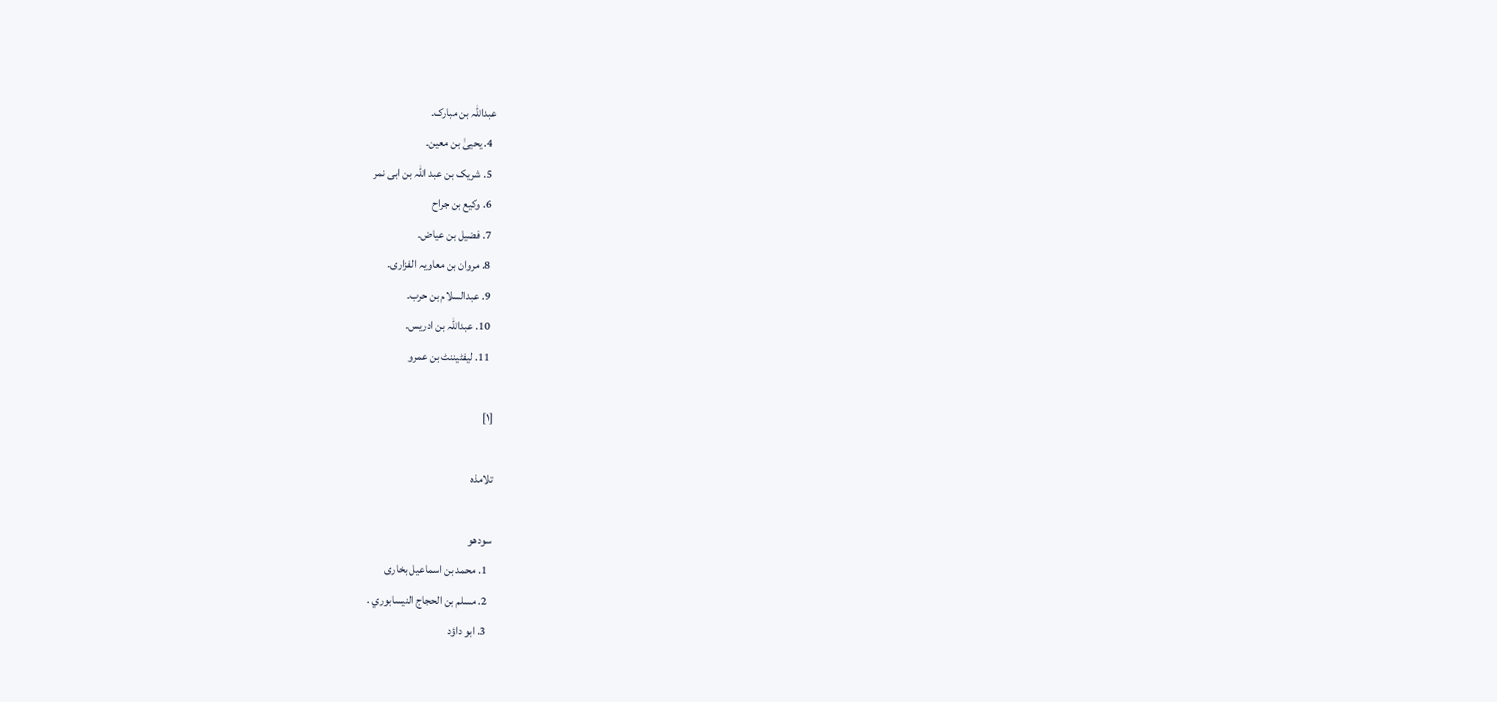عبداللہ بن مبارک۔
  4. یحییٰ بن معین۔
  5. شریک بن عبد اللہ بن ابی نمر
  6. وکیع بن جراح
  7. فضیل بن عیاض۔
  8. مروان بن معاویہ الفزاری۔
  9. عبدالسلام بن حرب۔
  10. عبداللہ بن ادریس۔
  11. لیفٹیننٹ بن عمرو

[۱]

تلامذه

سودھو
  1. محمد بن اسماعیل بخاری
  2. مسلم بن الحجاج النيسابوري .
  3. ابو داؤد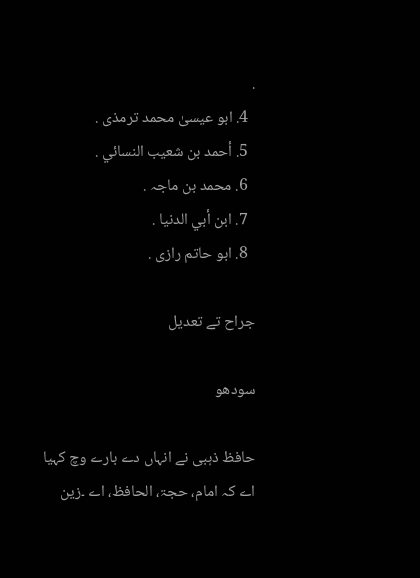.
  4. ابو عیسیٰ محمد ترمذی .
  5. أحمد بن شعيب النسائي .
  6. محمد بن ماجہ .
  7. ابن أبي الدنيا .
  8. ابو حاتم رازی .

جراح تے تعدیل

سودھو

حافظ ذہبی نے انہاں دے بارے وچ کہیا اے کہ امام، حجۃ، الحافظ، اے ۔زین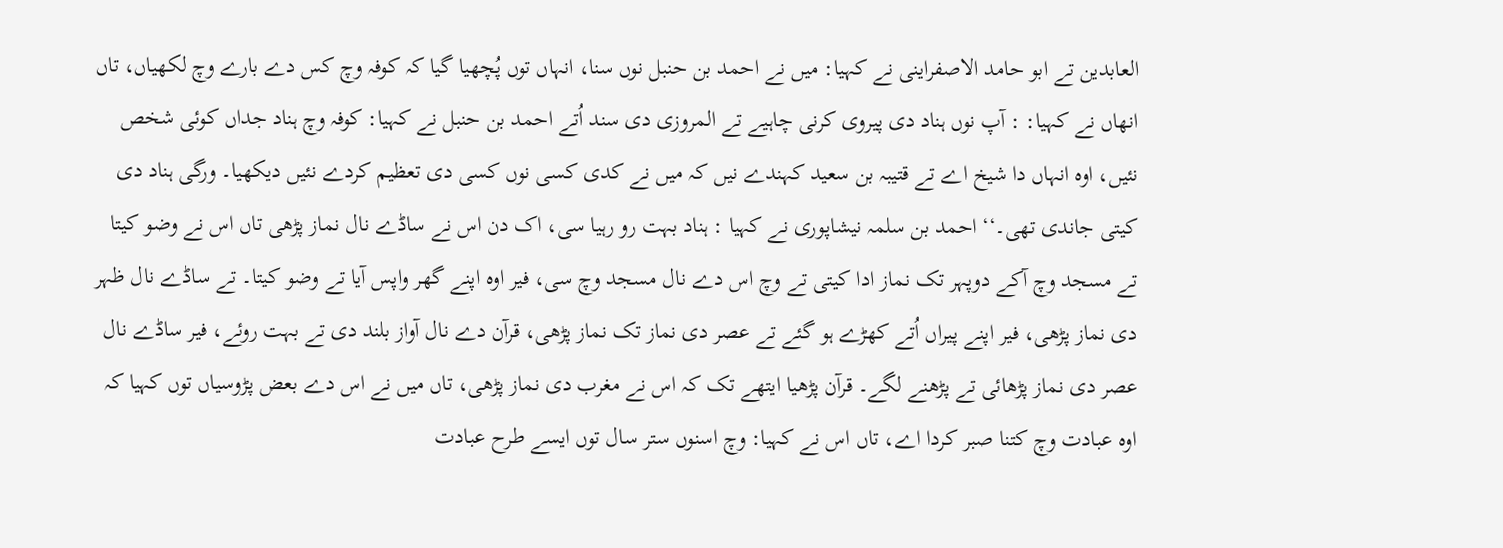العابدین تے ابو حامد الاصفراینی نے کہیا: ميں نے احمد بن حنبل نوں سنا، انہاں توں پُچھیا گیا کہ کوفہ وچ کس دے بارے وچ لکھياں، تاں انھاں نے کہیا: : آپ نوں ہناد دی پیروی کرنی چاہیے تے المروزی دی سند اُتے احمد بن حنبل نے کہیا: کوفہ وچ ہناد جداں کوئی شخص نئيں، اوہ انہاں دا شیخ اے تے قتیبہ بن سعید کہندے نيں کہ ميں نے کدی کسی نوں کسی دی تعظیم کردے نئيں دیکھیا۔ ورگی ہناد دی کيتی جاندی تھی۔‘‘ احمد بن سلمہ نیشاپوری نے کہیا : ہناد بہت رو رہیا سی، اک دن اس نے ساڈے نال نماز پڑھی تاں اس نے وضو کيتا تے مسجد وچ آکے دوپہر تک نماز ادا کيتی تے وچ اس دے نال مسجد وچ سی، فیر اوہ اپنے گھر واپس آیا تے وضو کيتا۔ تے ساڈے نال ظہر دی نماز پڑھی، فیر اپنے پیراں اُتے کھڑے ہو گئے تے عصر دی نماز تک نماز پڑھی، قرآن دے نال آواز بلند دی تے بہت روئے، فیر ساڈے نال عصر دی نماز پڑھائی تے پڑھنے لگے۔ قرآن پڑھیا ایتھے تک کہ اس نے مغرب دی نماز پڑھی، تاں ميں نے اس دے بعض پڑوسیاں توں کہیا کہ اوہ عبادت وچ کتنا صبر کردا اے، تاں اس نے کہیا: وچ اسنوں ستر سال توں ايسے طرح عبادت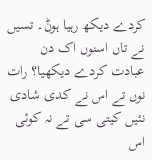کردے دیکھ رہیا ہوݨ۔ تسيں نے تاں اسنوں اک دن عبادت کردے دیکھیا؟ رات نوں تے اس نے کدی شادی نئيں کيتی سی تے نہ کوئی اس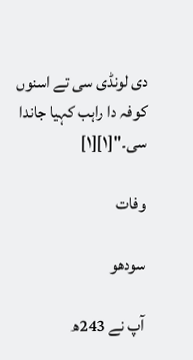دی لونڈی سی تے اسنوں کوفہ دا راہب کہیا جاندا سی۔"[۱][۱]

وفات

سودھو

آپ نے 243ھ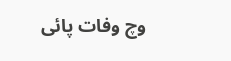وچ وفات پائی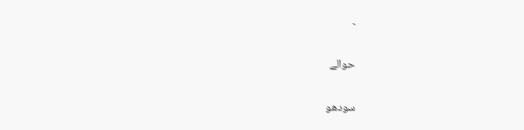۔

حوالے

سودھو